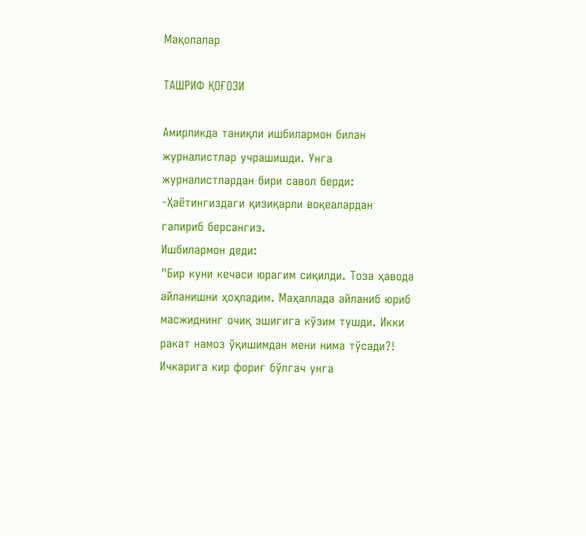Мақолалар

ТАШРИФ ҚОҒОЗИ

Амирликда таниқли ишбилармон билан журналистлар учрашишди. Унга журналистлардан бири савол берди:
-Ҳаётингиздаги қизиқарли воқеалардан гапириб берсангиз.
Ишбилармон деди:
"Бир куни кечаси юрагим сиқилди. Тоза ҳавода айланишни ҳоҳладим. Маҳаллада айланиб юриб масжиднинг очиқ эшигига кўзим тушди. Икки ракат намоз ўқишимдан мени нима тўсади?! Ичкарига кир фориғ бўлгач унга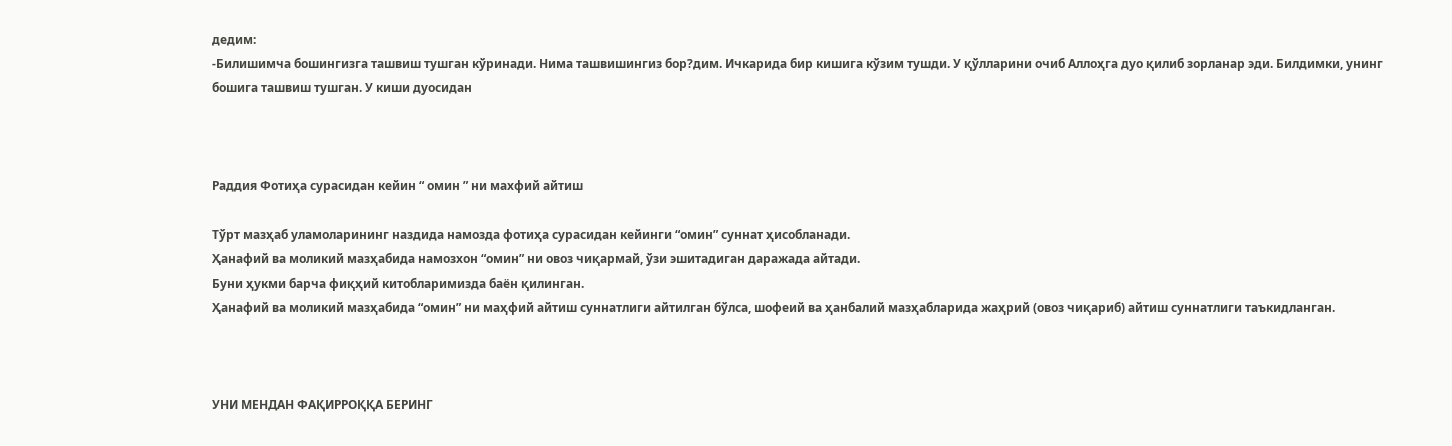дедим:
-Билишимча бошингизга ташвиш тушган кўринади. Нима ташвишингиз бор?дим. Ичкарида бир кишига кўзим тушди. У қўлларини очиб Аллоҳга дуо қилиб зорланар эди. Билдимки, унинг бошига ташвиш тушган. У киши дуосидан



Раддия Фотиҳа сурасидан кейин “ омин ” ни махфий айтиш

Тўрт мазҳаб уламоларининг наздида намозда фотиҳа сурасидан кейинги “омин” суннат ҳисобланади.
Ҳанафий ва моликий мазҳабида намозхон “омин” ни овоз чиқармай, ўзи эшитадиган даражада айтади.
Буни ҳукми барча фиқҳий китобларимизда баён қилинган.
Ҳанафий ва моликий мазҳабида “омин” ни маҳфий айтиш суннатлиги айтилган бўлса, шофеий ва ҳанбалий мазҳабларида жаҳрий (овоз чиқариб) айтиш суннатлиги таъкидланган.



УНИ МЕНДАН ФАҚИРРОҚҚА БЕРИНГ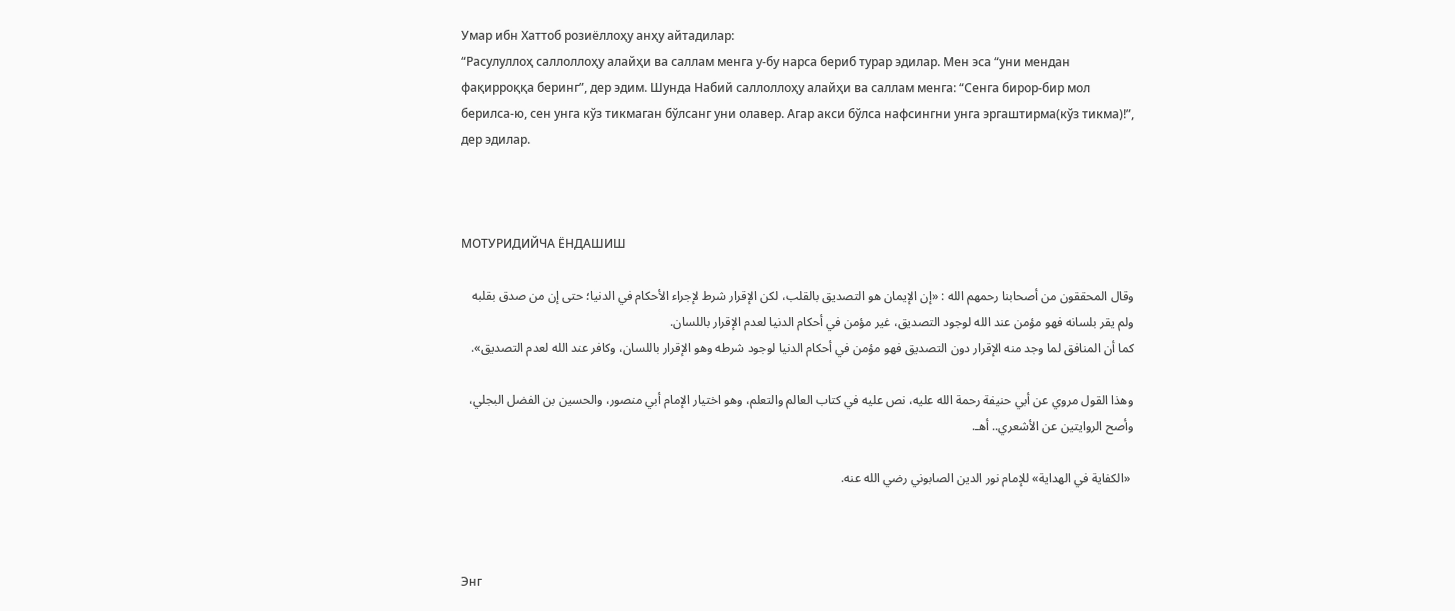Умар ибн Хаттоб розиёллоҳу анҳу айтадилар:
“Расулуллоҳ саллоллоҳу алайҳи ва саллам менга у-бу нарса бериб турар эдилар. Мен эса “уни мендан фақирроққа беринг”, дер эдим. Шунда Набий саллоллоҳу алайҳи ва саллам менга: “Сенга бирор-бир мол берилса-ю, сен унга кўз тикмаган бўлсанг уни олавер. Агар акси бўлса нафсингни унга эргаштирма(кўз тикма)!”, дер эдилар.



МОТУРИДИЙЧА ЁНДАШИШ

وقال المحققون من أصحابنا رحمهم الله : «إن الإيمان هو التصديق بالقلب، لكن الإقرار شرط لإجراء الأحكام في الدنيا؛ حتى إن من صدق بقلبه ولم يقر بلسانه فهو مؤمن عند الله لوجود التصديق، غير مؤمن في أحكام الدنيا لعدم الإقرار باللسان.
كما أن المنافق لما وجد منه الإقرار دون التصديق فهو مؤمن في أحكام الدنيا لوجود شرطه وهو الإقرار باللسان، وكافر عند الله لعدم التصديق».

وهذا القول مروي عن أبي حنيفة رحمة الله عليه، نص عليه في كتاب العالم والتعلم، وهو اختيار الإمام أبي منصور، والحسين بن الفضل البجلي، وأصح الروايتين عن الأشعري.. أهـ.

 «الكفاية في الهداية» للإمام نور الدين الصابوني رضي الله عنه.



Энг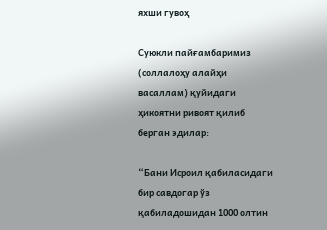яхши гувоҳ

Суюкли пайғамбаримиз (соллалоҳу алайҳи васаллам) қуйидаги ҳикоятни ривоят қилиб берган эдилар:

“Бани Исроил қабиласидаги бир савдогар ўз қабиладошидан 1000 олтин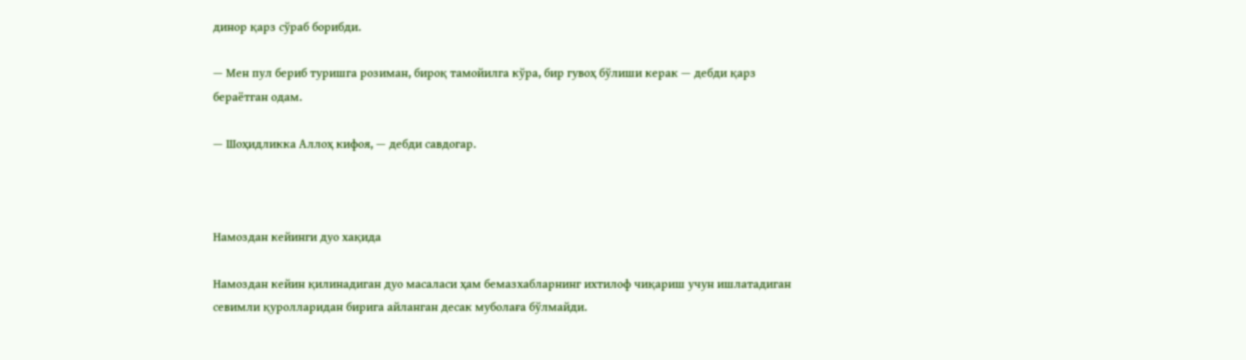динор қарз сўраб борибди.

— Мен пул бериб туришга розиман, бироқ тамойилга кўра, бир гувоҳ бўлиши керак — дебди қарз бераётган одам.

— Шоҳидликка Аллоҳ кифоя, — дебди савдогар.



Намоздан кейинги дуо хақида

Намоздан кейин қилинадиган дуо масаласи ҳам бемазхабларнинг ихтилоф чиқариш учун ишлатадиган севимли қуролларидан бирига айланган десак муболаға бўлмайди.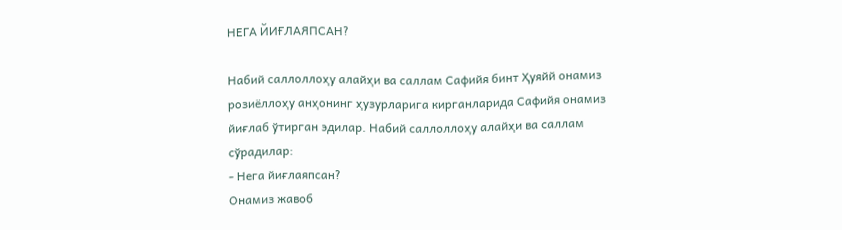НЕГА ЙИҒЛАЯПСАН?

Набий саллоллоҳу алайҳи ва саллам Сафийя бинт Ҳуяйй онамиз розиёллоҳу анҳонинг ҳузурларига кирганларида Сафийя онамиз йиғлаб ўтирган эдилар. Набий саллоллоҳу алайҳи ва саллам сўрадилар:
- Нега йиғлаяпсан?
Онамиз жавоб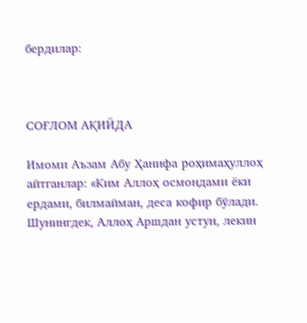бердилар:



СОҒЛОМ АҚИЙДА

Имоми Аъзам Абу Ҳанифа роҳимаҳуллоҳ айтганлар: «Ким Аллоҳ осмондами ёки ердами, билмайман, деса кофир бўлади. Шунингдек, Аллоҳ Аршдан устун, лекин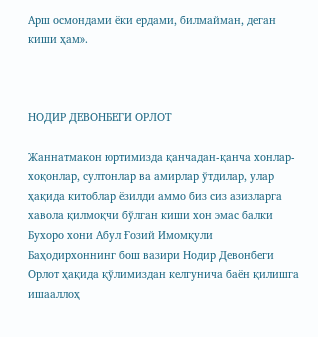Арш осмондами ёки ердами, билмайман, деган киши ҳам».



НОДИР ДЕВОНБЕГИ ОРЛОТ

Жаннатмакон юртимизда қанчадан-қанча хонлар-хоқонлар, султонлар ва амирлар ўтдилар, улар ҳақида китоблар ёзилди аммо биз сиз азизларга хавола қилмоқчи бўлган киши хон эмас балки Бухоро хони Абул Ғозий Имомқули Баҳодирхоннинг бош вазири Нодир Девонбеги Орлот ҳақида қўлимиздан келгунича баён қилишга ишааллоҳ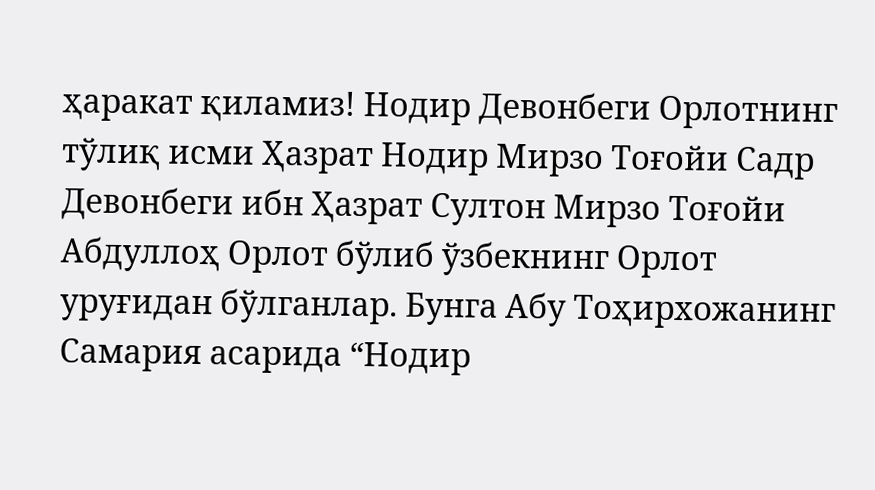ҳаракат қиламиз! Нодир Девонбеги Орлотнинг тўлиқ исми Ҳазрат Нодир Мирзо Тоғойи Садр Девонбеги ибн Ҳазрат Султон Мирзо Тоғойи Абдуллоҳ Орлот бўлиб ўзбекнинг Орлот уруғидан бўлганлар. Бунга Абу Тоҳирхожанинг Самария асарида “Нодир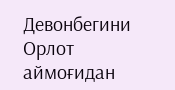Девонбегини Орлот аймоғидан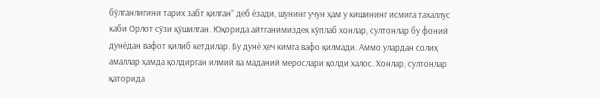бўлганлигини тарих забт қилган” деб ёзади, шунинг учун ҳам у кишининг исмига тахаллус каби Орлот сўзи қўшилган. Юқорида айтганимиздек кўплаб хонлар, султонлар бу фоний дунёдан вафот қилиб кетдилар. Бу дунё ҳеч кимга вафо қилмади. Аммо улардан солиҳ амаллар ҳамда қолдирган илмий ва маданий мерослари қолди халос. Хонлар, султонлар қаторида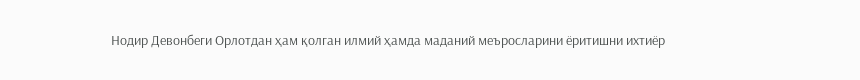Нодир Девонбеги Орлотдан ҳам қолган илмий ҳамда маданий меъросларини ёритишни ихтиёр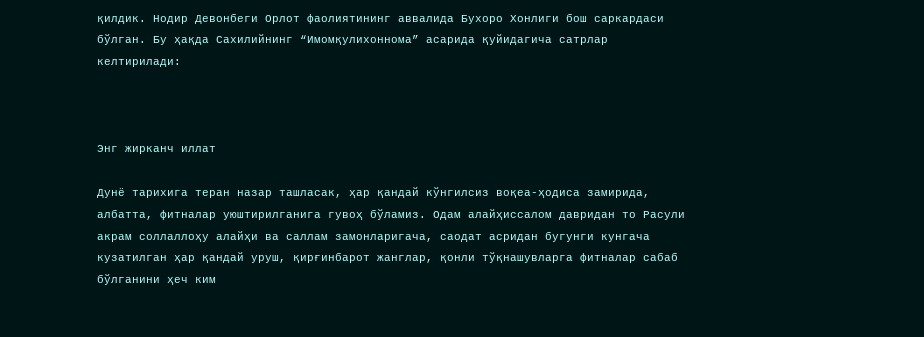қилдик. Нодир Девонбеги Орлот фаолиятининг аввалида Бухоро Хонлиги бош саркардаси бўлган. Бу ҳақда Сахилийнинг “Имомқулихоннома” асарида қуйидагича сатрлар келтирилади:



Энг жирканч иллат

Дунё тарихига теран назар ташласак, ҳар қандай кўнгилсиз воқеа-ҳодиса замирида, албатта, фитналар уюштирилганига гувоҳ бўламиз. Одам алайҳиссалом давридан то Расули акрам соллаллоҳу алайҳи ва саллам замонларигача, саодат асридан бугунги кунгача кузатилган ҳар қандай уруш, қирғинбарот жанглар, қонли тўқнашувларга фитналар сабаб бўлганини ҳеч ким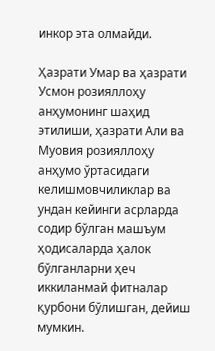инкор эта олмайди.

Ҳазрати Умар ва ҳазрати Усмон розияллоҳу анҳумонинг шаҳид этилиши, ҳазрати Али ва Муовия розияллоҳу анҳумо ўртасидаги келишмовчиликлар ва ундан кейинги асрларда содир бўлган машъум ҳодисаларда ҳалок бўлганларни ҳеч иккиланмай фитналар қурбони бўлишган, дейиш мумкин.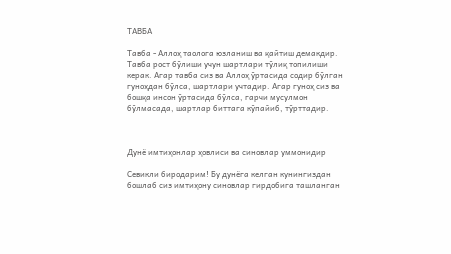ТАВБА

Тавба - Аллоҳ таолога юзланиш ва қайтиш демакдир.
Тавба рост бўлиши учун шартлари тўлиқ топилиши керак. Агар тавба сиз ва Аллоҳ ўртасида содир бўлган гуноҳдан бўлса, шартлари учтадир. Агар гуноҳ сиз ва бошқа инсон ўртасида бўлса, гарчи мусулмон бўлмасада, шартлар биттага кўпайиб, тўрттадир.



Дунё имтиҳонлар ҳовлиси ва синовлар уммонидир

Севикли биродарим! Бу дунёга келган кунингиздан бошлаб сиз имтиҳону синовлар гирдобига ташланган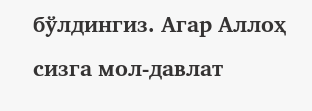бўлдингиз. Агар Аллоҳ сизга мол-давлат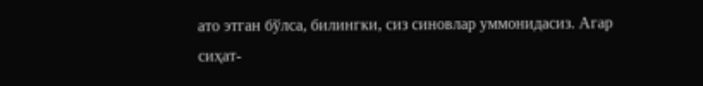ато этган бўлса, билингки, сиз синовлар уммонидасиз. Агар сиҳат-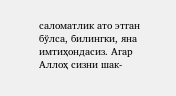саломатлик ато этган бўлса, билингки, яна имтиҳондасиз. Агар Аллоҳ сизни шак-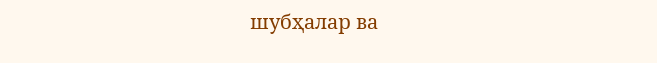шубҳалар ва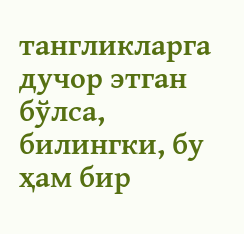тангликларга дучор этган бўлса, билингки, бу ҳам бир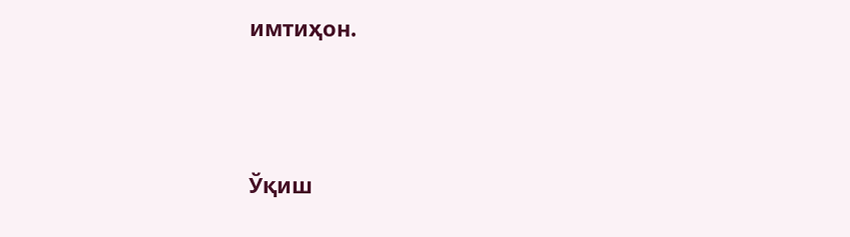имтиҳон.




Ўқиш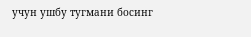учун ушбу тугмани босинг